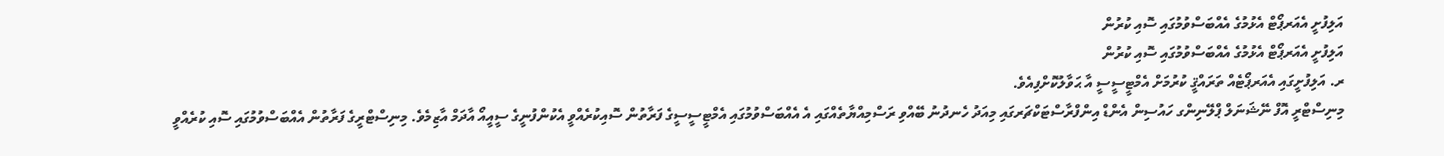އަލިފުށީ އެއަރޕޯޓް އެޅުމުގެ އެއްބަސްވުމުގައި ސޮއި ކުރުން
އަލިފުށީ އެއަރޕޯޓް އެޅުމުގެ އެއްބަސްވުމުގައި ސޮއި ކުރުން
ރ. އަލިފުށީގައި އެއަރޕޯޓެއް ތަރައްޤީ ކުރުމަށް އެމްޓީސީސީ އާ ޙަވާލުކޮށްފިއެވެ.
މިނިސްޓްރީ އޮފް ނޭޝަނަލް ޕްލޭނިންގ ހައުސިން އެންޑް އިންފްރާސްޓަކްޗަރގައި މިއަދު ހެނދުނު ބޭއްވި ރަސްމިއްޔާތެއްގައި އެ އެއްބަސްވުމުގައި އެމްޓީސީސީގެ ފަރާތުން ސޮއިކުރެއްވީ އެކުންފުނީގެ ސީއީއޯ އާދަމް އާޒިމެވެ. މިނިސްޓްރީގެ ފަރާތުން އެއްބަސްވުމުގައި ސޮއި ކުރެއްވީ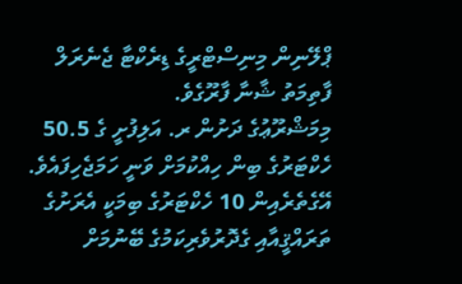ޕްލޭނިން މިނިސްޓްރީގެ ޑިރެކްޓާ ޖެނެރަލް ފާތިމަތު ޝާނާ ފާރޫގެވެ.
މިމަޝްރޫޢުގެ ދަށުން ރ. އަލިފުށީ ގެ 50.5 ހެކްޓަރުގެ ބިން ހިއްކުމަށް ވަނީ ހަމަޖެހިފައެވެ. އޭގެތެރެއިން 10 ހެކްޓަރުގެ ބިމަކީ އެރަށުގެ ތަރައްޤީއާއި ގެދޮރުވެރިކަމުގެ ބޭނުމަށް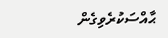ޙާއްސަކުރެވިގެން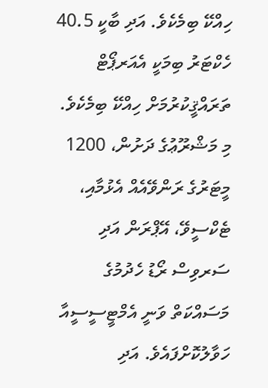ހިއްކޭ ބިމެކެވެ. އަދި ބާކީ 40.5 ހެކްޓަރު ބިމަކީ އެއަރޕޯޓް ތަރައްޤީކުރުމަށް ހިއްކޭ ބިމެކެވެ.
މި މަޝްރޫޢުގެ ދަށުން، 1200 މީޓަރުގެ ރަންވޭއެއް އެޅުމާއި، ޓެކްސީވޭ، އޭޕްރަން އަދި ސަރވިސް ރޯޑު ހެދުމުގެ މަސައްކަތް ވަނީ އެމްޓީސީސީއާ ހަވާލުކޮށްފައެވެ. އަދި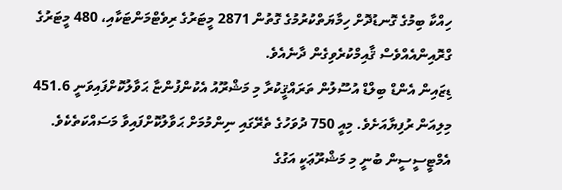ހިއްކާ ބިމުގެ ގޮނޑުދޮށް ހިމާޔަތްކުރުމުގެ ގޮތުން 2871 މީޓަރުގެ ރިވެޓްމަންޓަކާއި، 480 މީޓަރުގެ ގްރޮއިންއެއްވެސް ޤާއިމްކުރެވިގެން ދާނެއެވެ.
ޑިޒައިން އެންޑް ބިލްޑް އުސޫލުން ތަރައްޤީކުރާ މި މަޝްރޫއު އެކުންފުންޏާ ޙަވާލުކޮށްފައިވަނީ 451.6 މިލިއަން ރުފިޔާއަށެވެ. މިއީ 750 ދުވަހުގެ ތެރޭގައި ނިންމުމަށް ޙަވާލުކޮށްފައިވާ މަސައްކަތެކެވެ.
އެމްޓީސީސީން ބުނީ މި މަޝްރޫޢަކީ އަގުގެ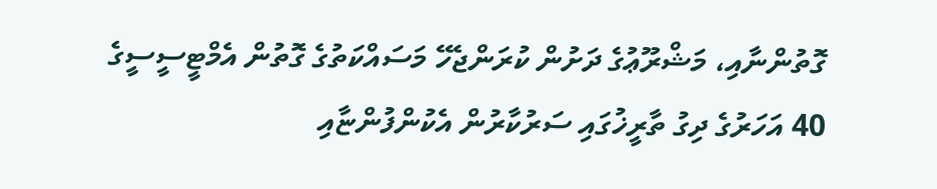ގޮތުންނާއި، މަޝްރޫޢުގެ ދަށުން ކުރަންޖެހޭ މަސައްކަތުގެ ގޮތުން އެމްޓީސީސީގެ 40 އަހަރުގެ ދިގު ތާރީޚުގައި ސަރުކާރުން އެކުންފުންޏާއި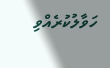ހަވާލުކުރެއްވި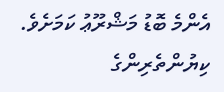އެންމެ ބޮޑު މަޝްރޫޢު ކަމަށެވެ.
ކިޔުންތެރިންގެ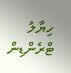ހިޔާލު
ޓްރެންޑިން